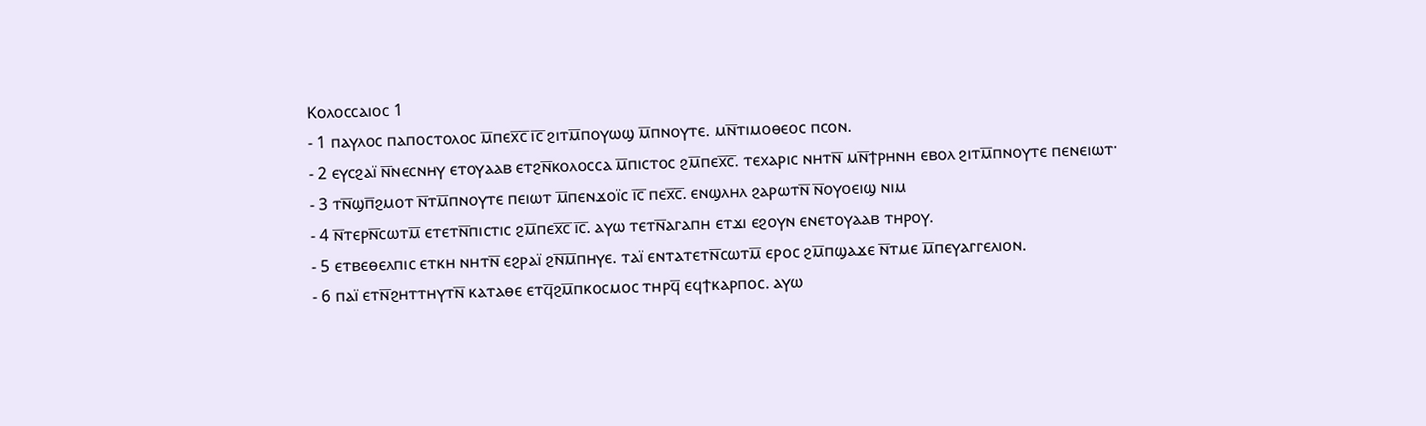Ⲕⲟⲗⲟⲥⲥⲁⲓⲟⲥ 1
- 1 ⲡⲁⲩⲗⲟⲥ ⲡⲁⲡⲟⲥⲧⲟⲗⲟⲥ ⲙ̅ⲡⲉⲭ̅ⲥ̅ ⲓ̅ⲥ̅ ϩⲓⲧⲙ̅ⲡⲟⲩⲱϣ ⲙ̅ⲡⲛⲟⲩⲧⲉ. ⲙⲛ̅ⲧⲓⲙⲟⲑⲉⲟⲥ ⲡⲥⲟⲛ.
- 2 ⲉⲩⲥϩⲁⲓ̈ ⲛ̅ⲛⲉⲥⲛⲏⲩ ⲉⲧⲟⲩⲁⲁⲃ ⲉⲧϩⲛ̅ⲕⲟⲗⲟⲥⲥⲁ ⲙ̅ⲡⲓⲥⲧⲟⲥ ϩⲙ̅ⲡⲉⲭ̅ⲥ̅. ⲧⲉⲭⲁⲣⲓⲥ ⲛⲏⲧⲛ̅ ⲙⲛ̅ϯⲣⲏⲛⲏ ⲉⲃⲟⲗ ϩⲓⲧⲙ̅ⲡⲛⲟⲩⲧⲉ ⲡⲉⲛⲉⲓⲱⲧ·
- 3 ⲧⲛ̅ϣⲡ̅ϩⲙⲟⲧ ⲛ̅ⲧⲙ̅ⲡⲛⲟⲩⲧⲉ ⲡⲉⲓⲱⲧ ⲙ̅ⲡⲉⲛϫⲟⲓ̈ⲥ ⲓ̅ⲥ̅ ⲡⲉⲭ̅ⲥ̅. ⲉⲛϣⲗⲏⲗ ϩⲁⲣⲱⲧⲛ̅ ⲛ̅ⲟⲩⲟⲉⲓϣ ⲛⲓⲙ
- 4 ⲛ̅ⲧⲉⲣⲛ̅ⲥⲱⲧⲙ̅ ⲉⲧⲉⲧⲛ̅ⲡⲓⲥⲧⲓⲥ ϩⲙ̅ⲡⲉⲭ̅ⲥ̅ ⲓ̅ⲥ̅. ⲁⲩⲱ ⲧⲉⲧⲛ̅ⲁⲅⲁⲡⲏ ⲉⲧϫⲓ ⲉϩⲟⲩⲛ ⲉⲛⲉⲧⲟⲩⲁⲁⲃ ⲧⲏⲣⲟⲩ.
- 5 ⲉⲧⲃⲉⲑⲉⲗⲡⲓⲥ ⲉⲧⲕⲏ ⲛⲏⲧⲛ̅ ⲉϩⲣⲁⲓ̈ ϩⲛ̅ⲙ̅ⲡⲏⲩⲉ. ⲧⲁⲓ̈ ⲉⲛⲧⲁⲧⲉⲧⲛ̅ⲥⲱⲧⲙ̅ ⲉⲣⲟⲥ ϩⲙ̅ⲡϣⲁϫⲉ ⲛ̅ⲧⲙⲉ ⲙ̅ⲡⲉⲩⲁⲅⲅⲉⲗⲓⲟⲛ.
- 6 ⲡⲁⲓ̈ ⲉⲧⲛ̅ϩⲏⲧⲧⲏⲩⲧⲛ̅ ⲕⲁⲧⲁⲑⲉ ⲉⲧϥ̅ϩⲙ̅ⲡⲕⲟⲥⲙⲟⲥ ⲧⲏⲣϥ̅ ⲉϥϯⲕⲁⲣⲡⲟⲥ. ⲁⲩⲱ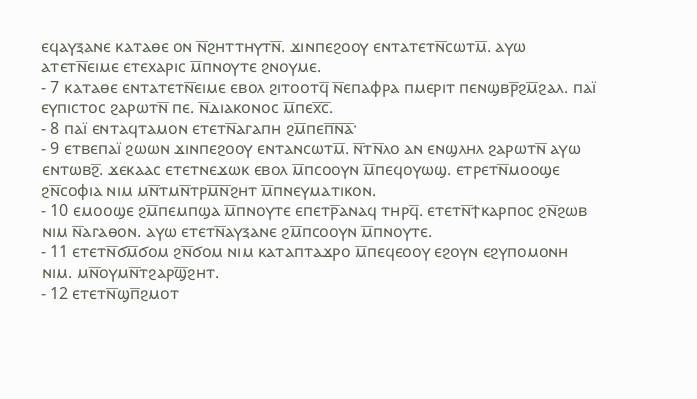ⲉϥⲁⲩⲝⲁⲛⲉ ⲕⲁⲧⲁⲑⲉ ⲟⲛ ⲛ̅ϩⲏⲧⲧⲏⲩⲧⲛ̅. ϫⲓⲛⲡⲉϩⲟⲟⲩ ⲉⲛⲧⲁⲧⲉⲧⲛ̅ⲥⲱⲧⲙ̅. ⲁⲩⲱ ⲁⲧⲉⲧⲛ̅ⲉⲓⲙⲉ ⲉⲧⲉⲭⲁⲣⲓⲥ ⲙ̅ⲡⲛⲟⲩⲧⲉ ϩⲛⲟⲩⲙⲉ.
- 7 ⲕⲁⲧⲁⲑⲉ ⲉⲛⲧⲁⲧⲉⲧⲛ̅ⲉⲓⲙⲉ ⲉⲃⲟⲗ ϩⲓⲧⲟⲟⲧϥ̅ ⲛ̅ⲉⲡⲁⲫⲣⲁ ⲡⲙⲉⲣⲓⲧ ⲡⲉⲛϣⲃⲣ̅ϩⲙ̅ϩⲁⲗ. ⲡⲁⲓ̈ ⲉⲩⲡⲓⲥⲧⲟⲥ ϩⲁⲣⲱⲧⲛ̅ ⲡⲉ. ⲛ̅ⲇⲓⲁⲕⲟⲛⲟⲥ ⲙ̅ⲡⲉⲭ̅ⲥ̅.
- 8 ⲡⲁⲓ̈ ⲉⲛⲧⲁϥⲧⲁⲙⲟⲛ ⲉⲧⲉⲧⲛ̅ⲁⲅⲁⲡⲏ ϩⲙ̅ⲡⲉⲡ̅ⲛ̅ⲁ̅·
- 9 ⲉⲧⲃⲉⲡⲁⲓ̈ ϩⲱⲱⲛ ϫⲓⲛⲡⲉϩⲟⲟⲩ ⲉⲛⲧⲁⲛⲥⲱⲧⲙ̅. ⲛ̅ⲧⲛ̅ⲗⲟ ⲁⲛ ⲉⲛϣⲗⲏⲗ ϩⲁⲣⲱⲧⲛ̅ ⲁⲩⲱ ⲉⲛⲧⲱⲃϩ̅. ϫⲉⲕⲁⲁⲥ ⲉⲧⲉⲧⲛⲉϫⲱⲕ ⲉⲃⲟⲗ ⲙ̅ⲡⲥⲟⲟⲩⲛ ⲙ̅ⲡⲉϥⲟⲩⲱϣ. ⲉⲧⲣⲉⲧⲛ̅ⲙⲟⲟϣⲉ ϩⲛ̅ⲥⲟⲫⲓⲁ ⲛⲓⲙ ⲙⲛ̅ⲧⲙⲛ̅ⲧⲣⲙ̅ⲛ̅ϩⲏⲧ ⲙ̅ⲡⲛⲉⲩⲙⲁⲧⲓⲕⲟⲛ.
- 10 ⲉⲙⲟⲟϣⲉ ϩⲙ̅ⲡⲉⲙⲡϣⲁ ⲙ̅ⲡⲛⲟⲩⲧⲉ ⲉⲡⲉⲧⲣ̅ⲁⲛⲁϥ ⲧⲏⲣϥ̅. ⲉⲧⲉⲧⲛ̅ϯⲕⲁⲣⲡⲟⲥ ϩⲛ̅ϩⲱⲃ ⲛⲓⲙ ⲛ̅ⲁⲅⲁⲑⲟⲛ. ⲁⲩⲱ ⲉⲧⲉⲧⲛ̅ⲁⲩⲝⲁⲛⲉ ϩⲙ̅ⲡⲥⲟⲟⲩⲛ ⲙ̅ⲡⲛⲟⲩⲧⲉ.
- 11 ⲉⲧⲉⲧⲛ̅ϭⲙ̅ϭⲟⲙ ϩⲛ̅ϭⲟⲙ ⲛⲓⲙ ⲕⲁⲧⲁⲡⲧⲁϫⲣⲟ ⲙ̅ⲡⲉϥⲉⲟⲟⲩ ⲉϩⲟⲩⲛ ⲉϩⲩⲡⲟⲙⲟⲛⲏ ⲛⲓⲙ. ⲙⲛ̅ⲟⲩⲙⲛ̅ⲧϩⲁⲣϣ̅ϩⲏⲧ.
- 12 ⲉⲧⲉⲧⲛ̅ϣⲡ̅ϩⲙⲟⲧ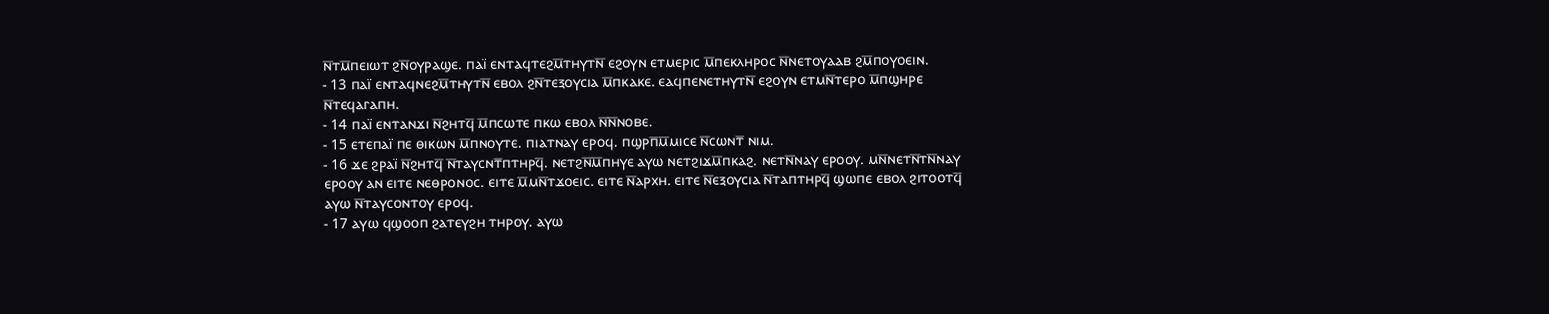ⲛ̅ⲧⲙ̅ⲡⲉⲓⲱⲧ ϩⲛ̅ⲟⲩⲣⲁϣⲉ. ⲡⲁⲓ̈ ⲉⲛⲧⲁϥⲧⲉϩⲙ̅ⲧⲏⲩⲧⲛ̅ ⲉϩⲟⲩⲛ ⲉⲧⲙⲉⲣⲓⲥ ⲙ̅ⲡⲉⲕⲗⲏⲣⲟⲥ ⲛ̅ⲛⲉⲧⲟⲩⲁⲁⲃ ϩⲙ̅ⲡⲟⲩⲟⲉⲓⲛ.
- 13 ⲡⲁⲓ̈ ⲉⲛⲧⲁϥⲛⲉϩⲙ̅ⲧⲏⲩⲧⲛ̅ ⲉⲃⲟⲗ ϩⲛ̅ⲧⲉⲝⲟⲩⲥⲓⲁ ⲙ̅ⲡⲕⲁⲕⲉ. ⲉⲁϥⲡⲉⲛⲉⲧⲏⲩⲧⲛ̅ ⲉϩⲟⲩⲛ ⲉⲧⲙⲛ̅ⲧⲉⲣⲟ ⲙ̅ⲡϣⲏⲣⲉ ⲛ̅ⲧⲉϥⲁⲅⲁⲡⲏ.
- 14 ⲡⲁⲓ̈ ⲉⲛⲧⲁⲛϫⲓ ⲛ̅ϩⲏⲧϥ̅ ⲙ̅ⲡⲥⲱⲧⲉ ⲡⲕⲱ ⲉⲃⲟⲗ ⲛ̅ⲛ̅ⲛⲟⲃⲉ.
- 15 ⲉⲧⲉⲡⲁⲓ̈ ⲡⲉ ⲑⲓⲕⲱⲛ ⲙ̅ⲡⲛⲟⲩⲧⲉ. ⲡⲓⲁⲧⲛⲁⲩ ⲉⲣⲟϥ. ⲡϣⲣⲡ̅ⲙ̅ⲙⲓⲥⲉ ⲛ̅ⲥⲱⲛⲧ̅ ⲛⲓⲙ.
- 16 ϫⲉ ϩⲣⲁⲓ̈ ⲛ̅ϩⲏⲧϥ̅ ⲛ̅ⲧⲁⲩⲥⲛⲧ̅ⲡⲧⲏⲣϥ̅. ⲛⲉⲧϩⲛ̅ⲙ̅ⲡⲏⲩⲉ ⲁⲩⲱ ⲛⲉⲧϩⲓϫⲙ̅ⲡⲕⲁϩ. ⲛⲉⲧⲛ̅ⲛⲁⲩ ⲉⲣⲟⲟⲩ. ⲙⲛ̅ⲛⲉⲧⲛ̅ⲧⲛ̅ⲛⲁⲩ ⲉⲣⲟⲟⲩ ⲁⲛ ⲉⲓⲧⲉ ⲛⲉⲑⲣⲟⲛⲟⲥ. ⲉⲓⲧⲉ ⲙ̅ⲙⲛ̅ⲧϫⲟⲉⲓⲥ. ⲉⲓⲧⲉ ⲛ̅ⲁⲣⲭⲏ. ⲉⲓⲧⲉ ⲛ̅ⲉⲝⲟⲩⲥⲓⲁ ⲛ̅ⲧⲁⲡⲧⲏⲣϥ̅ ϣⲱⲡⲉ ⲉⲃⲟⲗ ϩⲓⲧⲟⲟⲧϥ̅ ⲁⲩⲱ ⲛ̅ⲧⲁⲩⲥⲟⲛⲧⲟⲩ ⲉⲣⲟϥ.
- 17 ⲁⲩⲱ ϥϣⲟⲟⲡ ϩⲁⲧⲉⲩϩⲏ ⲧⲏⲣⲟⲩ. ⲁⲩⲱ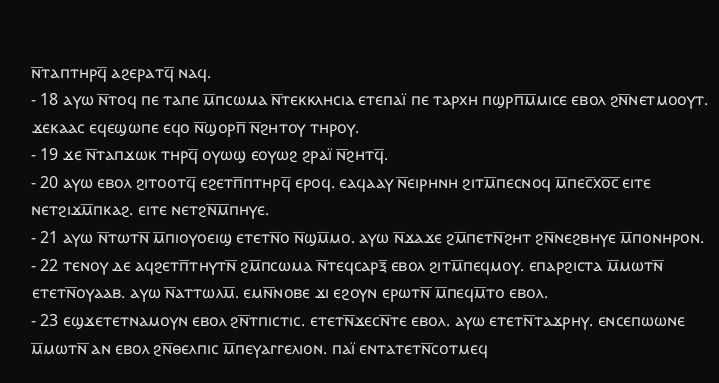ⲛ̅ⲧⲁⲡⲧⲏⲣϥ̅ ⲁϩⲉⲣⲁⲧϥ̅ ⲛⲁϥ.
- 18 ⲁⲩⲱ ⲛ̅ⲧⲟϥ ⲡⲉ ⲧⲁⲡⲉ ⲙ̅ⲡⲥⲱⲙⲁ ⲛ̅ⲧⲉⲕⲕⲗⲏⲥⲓⲁ ⲉⲧⲉⲡⲁⲓ̈ ⲡⲉ ⲧⲁⲣⲭⲏ ⲡϣⲣⲡ̅ⲙ̅ⲙⲓⲥⲉ ⲉⲃⲟⲗ ϩⲛ̅ⲛⲉⲧⲙⲟⲟⲩⲧ. ϫⲉⲕⲁⲁⲥ ⲉϥⲉϣⲱⲡⲉ ⲉϥⲟ ⲛ̅ϣⲟⲣⲡ̅ ⲛ̅ϩⲏⲧⲟⲩ ⲧⲏⲣⲟⲩ.
- 19 ϫⲉ ⲛ̅ⲧⲁⲡϫⲱⲕ ⲧⲏⲣϥ̅ ⲟⲩⲱϣ ⲉⲟⲩⲱϩ ϩⲣⲁⲓ̈ ⲛ̅ϩⲏⲧϥ̅.
- 20 ⲁⲩⲱ ⲉⲃⲟⲗ ϩⲓⲧⲟⲟⲧϥ̅ ⲉϩⲉⲧⲡ̅ⲡⲧⲏⲣϥ̅ ⲉⲣⲟϥ. ⲉⲁϥⲁⲁⲩ ⲛ̅ⲉⲓⲣⲏⲛⲏ ϩⲓⲧⲙ̅ⲡⲉⲥⲛⲟϥ ⲙ̅ⲡⲉⲥ̅xⲟ̅ⲥ̅ ⲉⲓⲧⲉ ⲛⲉⲧϩⲓϫⲙ̅ⲡⲕⲁϩ. ⲉⲓⲧⲉ ⲛⲉⲧϩⲛ̅ⲙ̅ⲡⲏⲩⲉ.
- 21 ⲁⲩⲱ ⲛ̅ⲧⲱⲧⲛ̅ ⲙ̅ⲡⲓⲟⲩⲟⲉⲓϣ ⲉⲧⲉⲧⲛ̅ⲟ ⲛ̅ϣⲙ̅ⲙⲟ. ⲁⲩⲱ ⲛ̅ϫⲁϫⲉ ϩⲙ̅ⲡⲉⲧⲛ̅ϩⲏⲧ ϩⲛ̅ⲛⲉϩⲃⲏⲩⲉ ⲙ̅ⲡⲟⲛⲏⲣⲟⲛ.
- 22 ⲧⲉⲛⲟⲩ ⲇⲉ ⲁϥϩⲉⲧⲡ̅ⲧⲏⲩⲧⲛ̅ ϩⲙ̅ⲡⲥⲱⲙⲁ ⲛ̅ⲧⲉϥⲥⲁⲣⲝ̅ ⲉⲃⲟⲗ ϩⲓⲧⲙ̅ⲡⲉϥⲙⲟⲩ. ⲉⲡⲁⲣϩⲓⲥⲧⲁ ⲙ̅ⲙⲱⲧⲛ̅ ⲉⲧⲉⲧⲛ̅ⲟⲩⲁⲁⲃ. ⲁⲩⲱ ⲛ̅ⲁⲧⲧⲱⲗⲙ̅. ⲉⲙⲛ̅ⲛⲟⲃⲉ ϫⲓ ⲉϩⲟⲩⲛ ⲉⲣⲱⲧⲛ̅ ⲙ̅ⲡⲉϥⲙ̅ⲧⲟ ⲉⲃⲟⲗ.
- 23 ⲉϣϫⲉⲧⲉⲧⲛⲁⲙⲟⲩⲛ ⲉⲃⲟⲗ ϩⲛ̅ⲧⲡⲓⲥⲧⲓⲥ. ⲉⲧⲉⲧⲛ̅ϫⲉⲥⲛ̅ⲧⲉ ⲉⲃⲟⲗ. ⲁⲩⲱ ⲉⲧⲉⲧⲛ̅ⲧⲁϫⲣⲏⲩ. ⲉⲛⲥⲉⲡⲱⲱⲛⲉ ⲙ̅ⲙⲱⲧⲛ̅ ⲁⲛ ⲉⲃⲟⲗ ϩⲛ̅ⲑⲉⲗⲡⲓⲥ ⲙ̅ⲡⲉⲩⲁⲅⲅⲉⲗⲓⲟⲛ. ⲡⲁⲓ̈ ⲉⲛⲧⲁⲧⲉⲧⲛ̅ⲥⲟⲧⲙⲉϥ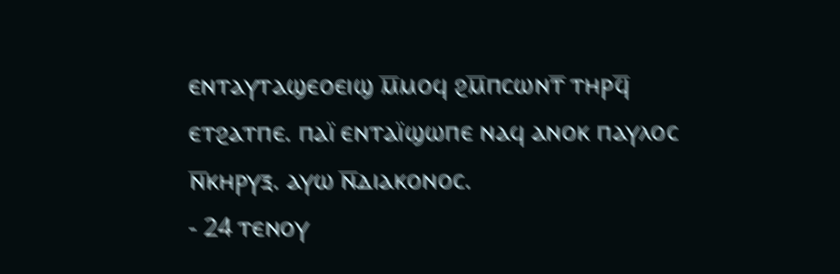ⲉⲛⲧⲁⲩⲧⲁϣⲉⲟⲉⲓϣ ⲙ̅ⲙⲟϥ ϩⲙ̅ⲡⲥⲱⲛⲧ̅ ⲧⲏⲣϥ̅ ⲉⲧϩⲁⲧⲡⲉ. ⲡⲁⲓ̈ ⲉⲛⲧⲁⲓ̈ϣⲱⲡⲉ ⲛⲁϥ ⲁⲛⲟⲕ ⲡⲁⲩⲗⲟⲥ ⲛ̅ⲕⲏⲣⲩⲝ. ⲁⲩⲱ ⲛ̅ⲇⲓⲁⲕⲟⲛⲟⲥ.
- 24 ⲧⲉⲛⲟⲩ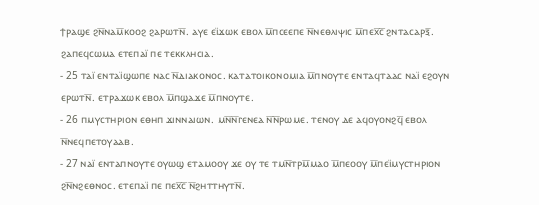ϯⲣⲁϣⲉ ϩⲛ̅ⲛⲁⲙ̅ⲕⲟⲟϩ ϩⲁⲣⲱⲧⲛ̅. ⲁⲩⲉ ⲉⲓ̈ϫⲱⲕ ⲉⲃⲟⲗ ⲙ̅ⲡⲥⲉⲉⲡⲉ ⲛ̅ⲛⲉⲑⲗⲓⲯⲓⲥ ⲙ̅ⲡⲉⲭ̅ⲥ̅ ϩⲛⲧⲁⲥⲁⲣⲝ̅. ϩⲁⲡⲉϥⲥⲱⲙⲁ ⲉⲧⲉⲡⲁⲓ̈ ⲡⲉ ⲧⲉⲕⲕⲗⲏⲥⲓⲁ.
- 25 ⲧⲁⲓ̈ ⲉⲛⲧⲁⲓ̈ϣⲱⲡⲉ ⲛⲁⲥ ⲛ̅ⲇⲓⲁⲕⲟⲛⲟⲥ. ⲕⲁⲧⲁⲧⲟⲓⲕⲟⲛⲟⲙⲓⲁ ⲙ̅ⲡⲛⲟⲩⲧⲉ ⲉⲛⲧⲁϥⲧⲁⲁⲥ ⲛⲁⲓ̈ ⲉϩⲟⲩⲛ ⲉⲣⲱⲧⲛ̅. ⲉⲧⲣⲁϫⲱⲕ ⲉⲃⲟⲗ ⲙ̅ⲡϣⲁϫⲉ ⲙ̅ⲡⲛⲟⲩⲧⲉ.
- 26 ⲡⲙⲩⲥⲧⲏⲣⲓⲟⲛ ⲉⲑⲏⲡ ϫⲓⲛⲛⲁⲓⲱⲛ. ⲙⲛ̅ⲛ̅ⲅⲉⲛⲉⲁ ⲛ̅ⲛ̅ⲣⲱⲙⲉ. ⲧⲉⲛⲟⲩ ⲇⲉ ⲁϥⲟⲩⲟⲛϩϥ̅ ⲉⲃⲟⲗ ⲛ̅ⲛⲉϥⲡⲉⲧⲟⲩⲁⲁⲃ.
- 27 ⲛⲁⲓ̈ ⲉⲛⲧⲁⲡⲛⲟⲩⲧⲉ ⲟⲩⲱϣ ⲉⲧⲁⲙⲟⲟⲩ ϫⲉ ⲟⲩ ⲧⲉ ⲧⲙⲛ̅ⲧⲣⲙ̅ⲙⲁⲟ ⲙ̅ⲡⲉⲟⲟⲩ ⲙ̅ⲡⲉⲓ̈ⲙⲩⲥⲧⲏⲣⲓⲟⲛ ϩⲛ̅ⲛϩⲉⲑⲛⲟⲥ. ⲉⲧⲉⲡⲁⲓ̈ ⲡⲉ ⲡⲉⲭ̅ⲥ̅ ⲛ̅ϩⲏⲧⲧⲏⲩⲧⲛ̅.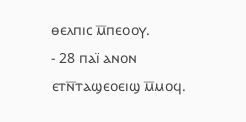ⲑⲉⲗⲡⲓⲥ ⲙ̅ⲡⲉⲟⲟⲩ.
- 28 ⲡⲁⲓ̈ ⲁⲛⲟⲛ ⲉⲧⲛ̅ⲧⲁϣⲉⲟⲉⲓϣ ⲙ̅ⲙⲟϥ.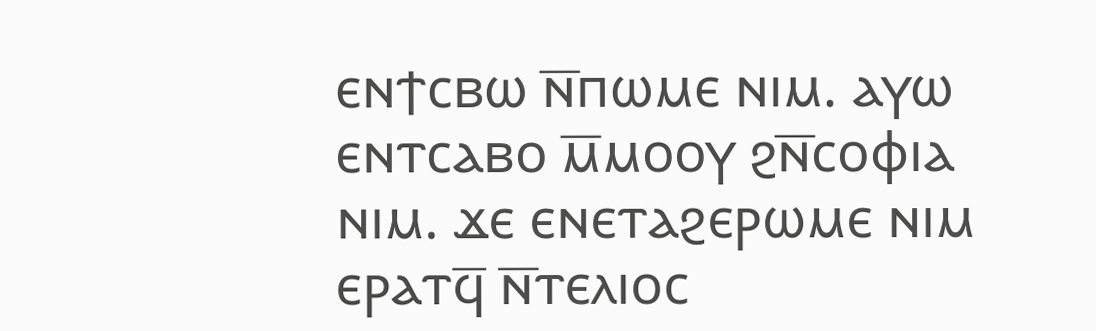ⲉⲛϯⲥⲃⲱ ⲛ̅ⲡⲱⲙⲉ ⲛⲓⲙ. ⲁⲩⲱ ⲉⲛⲧⲥⲁⲃⲟ ⲙ̅ⲙⲟⲟⲩ ϩⲛ̅ⲥⲟⲫⲓⲁ ⲛⲓⲙ. ϫⲉ ⲉⲛⲉⲧⲁϩⲉⲣⲱⲙⲉ ⲛⲓⲙ ⲉⲣⲁⲧϥ̅ ⲛ̅ⲧⲉⲗⲓⲟⲥ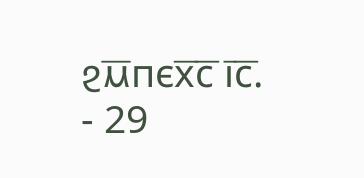ϩⲙ̅ⲡⲉⲭ̅ⲥ̅ ⲓ̅ⲥ̅.
- 29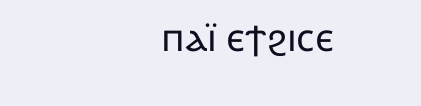ⲡⲁⲓ̈ ⲉϯϩⲓⲥⲉ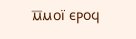ⲙ̅ⲙⲟⲓ̈ ⲉⲣⲟϥ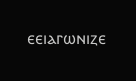ⲉⲉⲓⲁⲅⲱⲛⲓⲍⲉ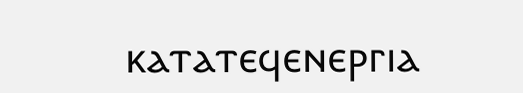ⲕⲁⲧⲁⲧⲉϥⲉⲛⲉⲣⲅⲓⲁ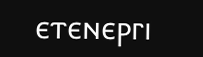ⲉⲧⲉⲛⲉⲣⲅⲓ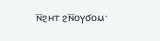ⲛ̅ϩⲏⲧ ϩⲛ̅ⲟⲩϭⲟⲙ·